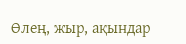Өлең, жыр, ақындар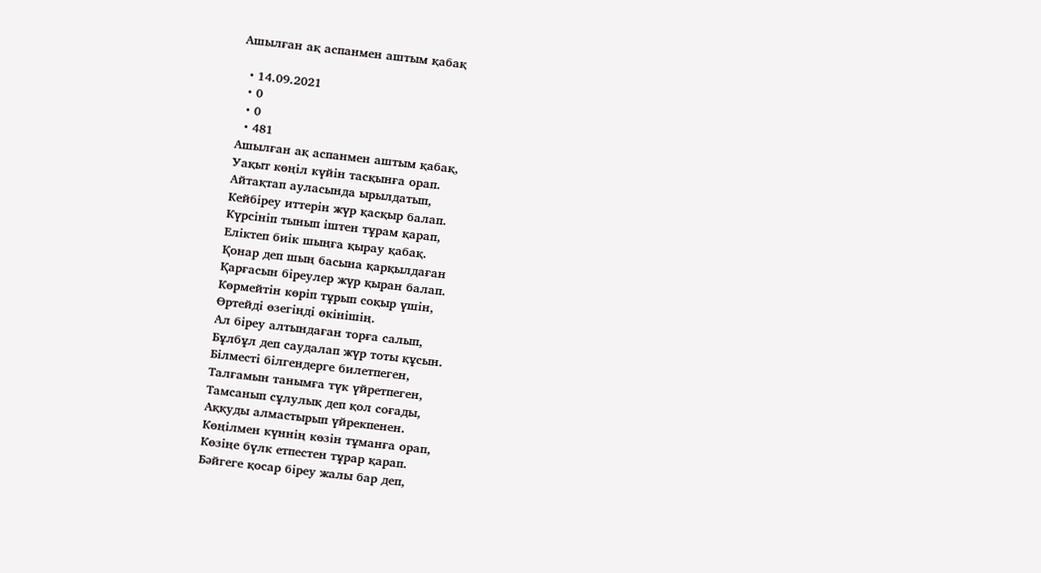Ашылған ақ аспанмен аштым қабақ

  • 14.09.2021
  • 0
  • 0
  • 481
Ашылған ақ аспанмен аштым қабақ,
Уақыт көңіл күйін тасқынға орап.
Айтақтап ауласында ырылдатып,
Кейбіреу иттерін жүр қасқыр балап.
Күрсініп тынып іштен тұрам қарап,
Еліктеп биік шыңға қырау қабақ.
Қонар деп шың басына қарқылдаған
Қарғасын біреулер жүр қыран балап.
Көрмейтін көріп тұрып соқыр үшін,
Өртейді өзегіңді өкінішің.
Ал біреу алтындаған торға салып,
Бұлбұл деп саудалап жүр тоты құсын.
Білместі білгендерге билетпеген,
Талғамын танымға түк үйретпеген,
Тамсанып сұлулық деп қол соғады,
Аққуды алмастырып үйрекпенен.
Көңілмен күннің көзін тұманға орап,
Көзіңе бүлк етпестен тұрар қарап.
Бәйгеге қосар біреу жалы бар деп,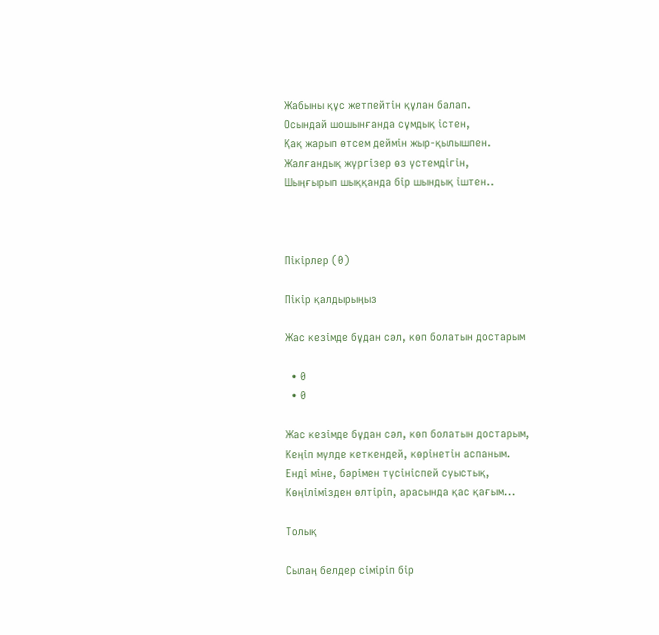Жабыны құс жетпейтін құлан балап.
Осындай шошынғанда сұмдық істен,
Қақ жарып өтсем деймін жыр-қылышпен.
Жалғандық жүргізер өз үстемдігін,
Шыңғырып шыққанда бір шындық іштен..



Пікірлер (0)

Пікір қалдырыңыз

Жас кезімде бұдан сәл, көп болатын достарым

  • 0
  • 0

Жас кезімде бұдан сәл, көп болатын достарым,
Кеңіп мүлде кеткендей, көрінетін аспаным.
Енді міне, бәрімен түсініспей суыстық,
Көңілімізден өлтіріп, арасында қас қағым...

Толық

Сылаң белдер сіміріп бір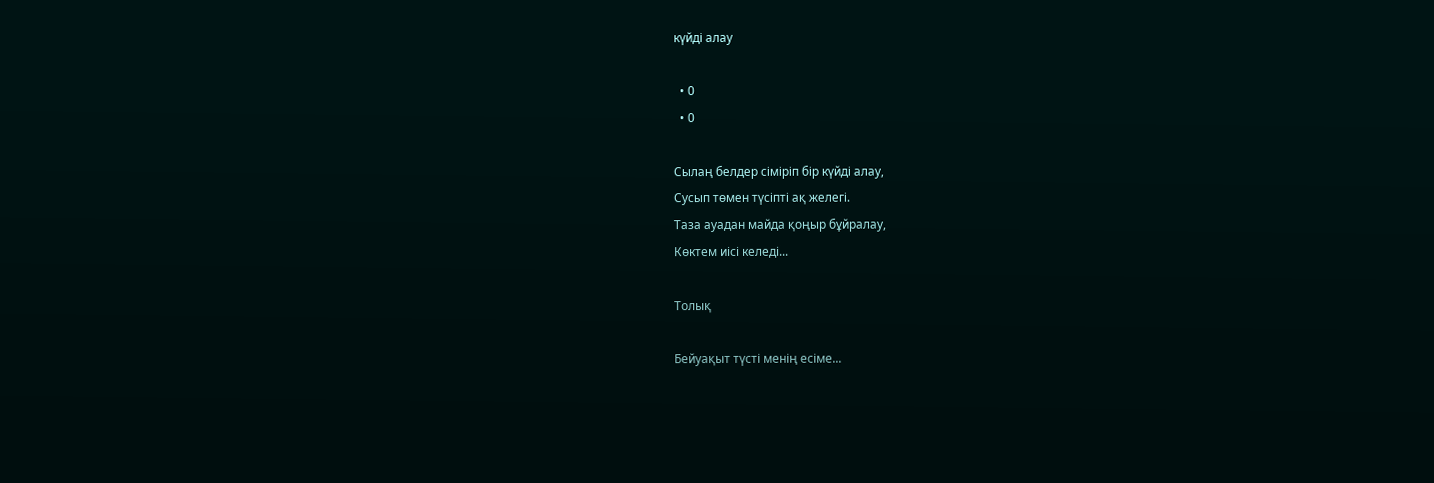күйді алау

  • 0
  • 0

Сылаң белдер сіміріп бір күйді алау,
Сусып төмен түсіпті ақ желегі.
Таза ауадан майда қоңыр бұйралау,
Көктем иісі келеді...

Толық

Бейуақыт түсті менің есіме...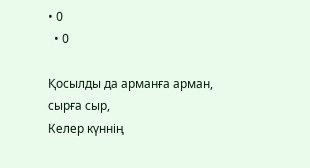• 0
  • 0

Қосылды да арманға арман, сырға сыр,
Келер күннің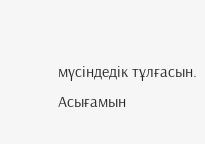мүсіндедік тұлғасын.
Асығамын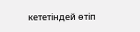кететіндей өтіп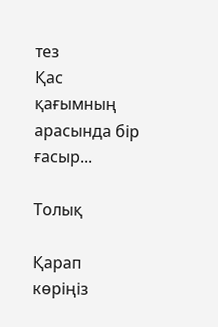тез
Қас қағымның арасында бір ғасыр...

Толық

Қарап көріңіз